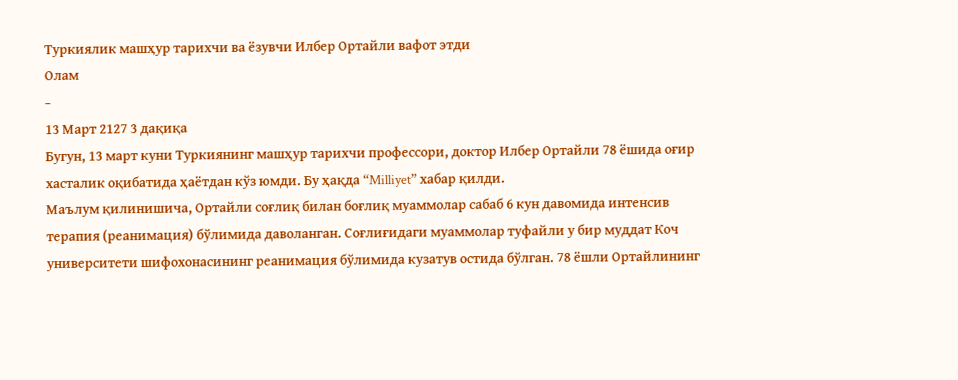Туркиялик машҳур тарихчи ва ёзувчи Илбер Ортайли вафот этди
Олам
−
13 Март 2127 3 дақиқа
Бугун, 13 март куни Туркиянинг машҳур тарихчи профессори, доктор Илбер Ортайли 78 ёшида оғир хасталик оқибатида ҳаётдан кўз юмди. Бу ҳақда “Milliyet” хабар қилди.
Маълум қилинишича, Ортайли соғлиқ билан боғлиқ муаммолар сабаб 6 кун давомида интенсив терапия (реанимация) бўлимида даволанган. Соғлиғидаги муаммолар туфайли у бир муддат Коч университети шифохонасининг реанимация бўлимида кузатув остида бўлган. 78 ёшли Ортайлининг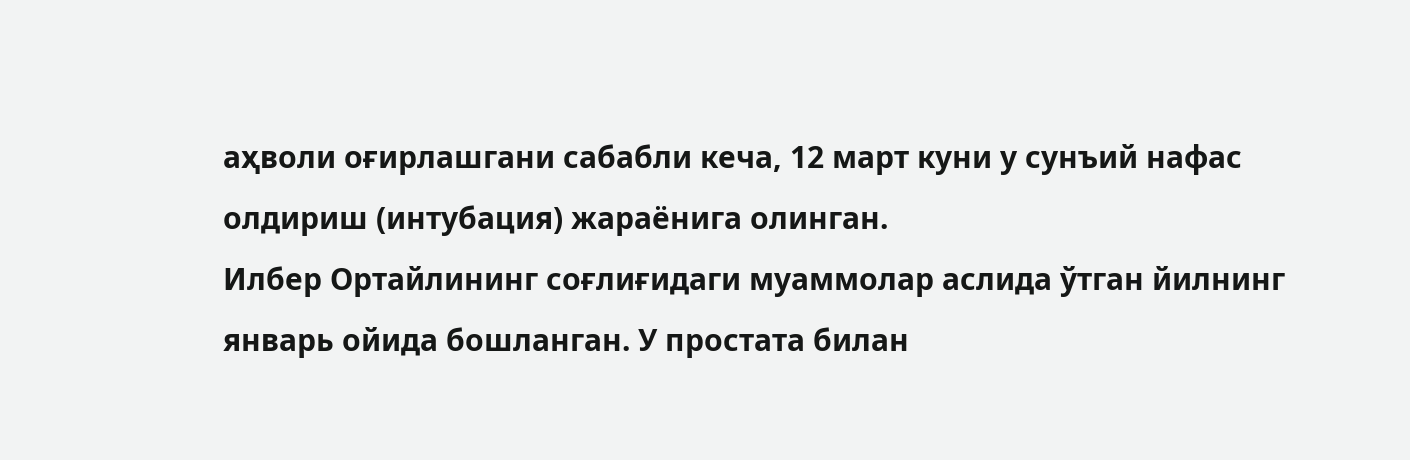аҳволи оғирлашгани сабабли кеча, 12 март куни у сунъий нафас олдириш (интубация) жараёнига олинган.
Илбер Ортайлининг соғлиғидаги муаммолар аслида ўтган йилнинг январь ойида бошланган. У простата билан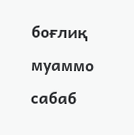боғлиқ муаммо сабаб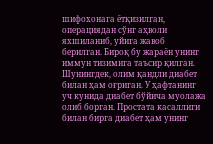шифохонага ётқизилган, операциядан сўнг аҳволи яхшиланиб, уйига жавоб берилган. Бироқ бу жараён унинг иммун тизимига таъсир қилган. Шунингдек, олим қандли диабет билан ҳам оғриган. У ҳафтанинг уч кунида диабет бўйича муолажа олиб борган. Простата касаллиги билан бирга диабет ҳам унинг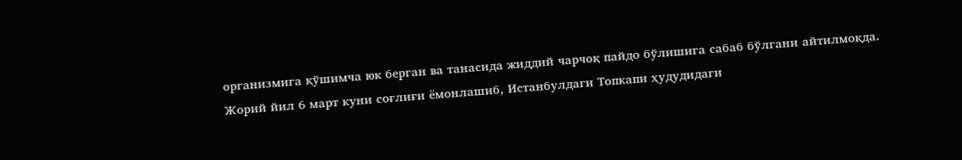организмига қўшимча юк берган ва танасида жиддий чарчоқ пайдо бўлишига сабаб бўлгани айтилмоқда.
Жорий йил 6 март куни соғлиғи ёмонлашиб, Истанбулдаги Топкапи ҳудудидаги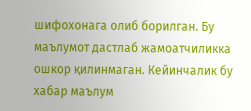шифохонага олиб борилган. Бу маълумот дастлаб жамоатчиликка ошкор қилинмаган. Кейинчалик бу хабар маълум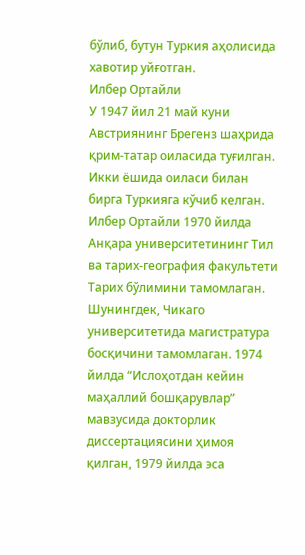бўлиб, бутун Туркия аҳолисида хавотир уйғотган.
Илбер Ортайли
У 1947 йил 21 май куни Австриянинг Брегенз шаҳрида қрим-татар оиласида туғилган. Икки ёшида оиласи билан бирга Туркияга кўчиб келган.
Илбер Ортайли 1970 йилда Анқара университетининг Тил ва тарих-география факультети Тарих бўлимини тамомлаган. Шунингдек, Чикаго университетида магистратура босқичини тамомлаган. 1974 йилда “Ислоҳотдан кейин маҳаллий бошқарувлар” мавзусида докторлик диссертациясини ҳимоя қилган, 1979 йилда эса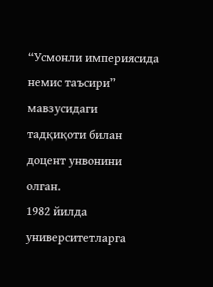“Усмонли империясида немис таъсири” мавзусидаги тадқиқоти билан доцент унвонини олган.
1982 йилда университетларга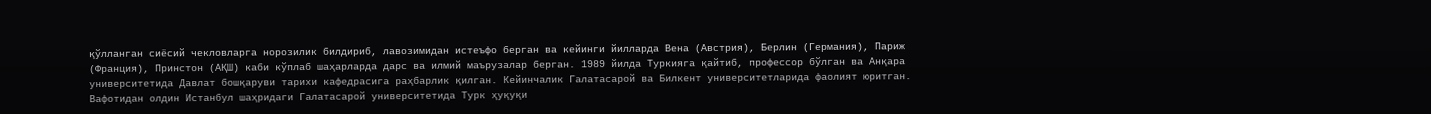қўлланган сиёсий чекловларга норозилик билдириб, лавозимидан истеъфо берган ва кейинги йилларда Вена (Австрия), Берлин (Германия), Париж (Франция), Принстон (АҚШ) каби кўплаб шаҳарларда дарс ва илмий маърузалар берган. 1989 йилда Туркияга қайтиб, профессор бўлган ва Анқара университетида Давлат бошқаруви тарихи кафедрасига раҳбарлик қилган. Кейинчалик Галатасарой ва Билкент университетларида фаолият юритган. Вафотидан олдин Истанбул шаҳридаги Галатасарой университетида Турк ҳуқуқи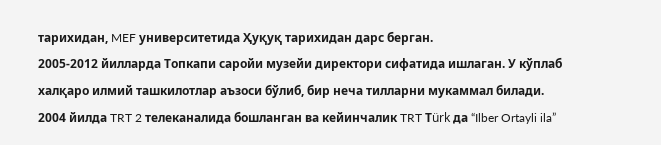тарихидан, MEF университетида Ҳуқуқ тарихидан дарс берган.
2005-2012 йилларда Топкапи саройи музейи директори сифатида ишлаган. У кўплаб халқаро илмий ташкилотлар аъзоси бўлиб, бир неча тилларни мукаммал билади. 2004 йилда TRT 2 телеканалида бошланган ва кейинчалик TRT Тürk да “Ilber Ortayli ila”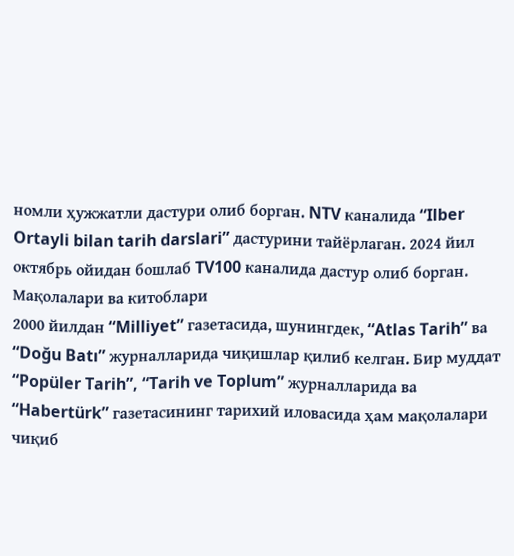номли ҳужжатли дастури олиб борган. NTV каналида “Ilber Ortayli bilan tarih darslari” дастурини тайёрлаган. 2024 йил октябрь ойидан бошлаб TV100 каналида дастур олиб борган.
Мақолалари ва китоблари
2000 йилдан “Milliyet” газетасида, шунингдек, “Atlas Tarih” ва “Doğu Batı” журналларида чиқишлар қилиб келган. Бир муддат “Popüler Tarih”, “Tarih ve Toplum” журналларида ва “Habertürk” газетасининг тарихий иловасида ҳам мақолалари чиқиб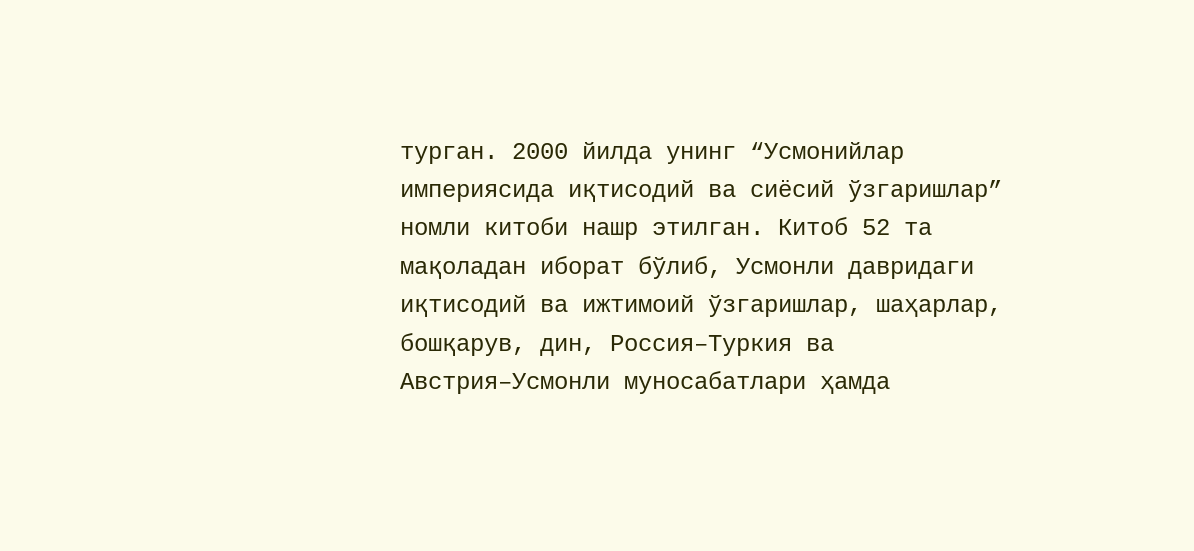турган. 2000 йилда унинг “Усмонийлар империясида иқтисодий ва сиёсий ўзгаришлар” номли китоби нашр этилган. Китоб 52 та мақоладан иборат бўлиб, Усмонли давридаги иқтисодий ва ижтимоий ўзгаришлар, шаҳарлар, бошқарув, дин, Россия–Туркия ва Австрия–Усмонли муносабатлари ҳамда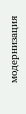модернизация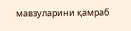мавзуларини қамраб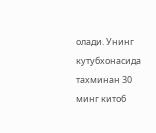олади. Унинг кутубхонасида тахминан 30 минг китоб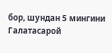бор, шундан 5 мингини Галатасарой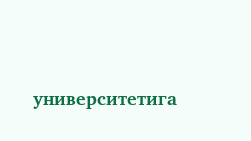университетига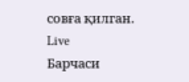совға қилган.
Live
Барчаси